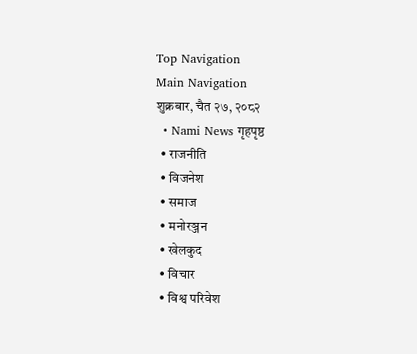Top Navigation
Main Navigation
शुक्रबार, चैत २७, २०८२
  • Nami News गृहपृष्ठ
  • राजनीति
  • विजनेश
  • समाज
  • मनोरञ्जन
  • खेलकुद
  • विचार
  • विश्व परिवेश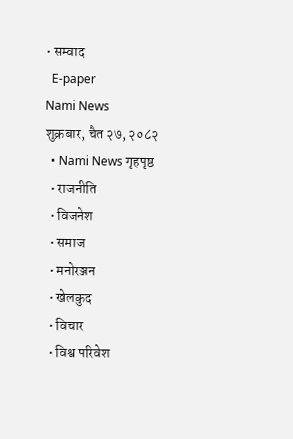• सम्वाद
  E-paper
Nami News
शुक्रबार, चैत २७, २०८२
  • Nami News गृहपृष्ठ
  • राजनीति
  • विजनेश
  • समाज
  • मनोरञ्जन
  • खेलकुद
  • विचार
  • विश्व परिवेश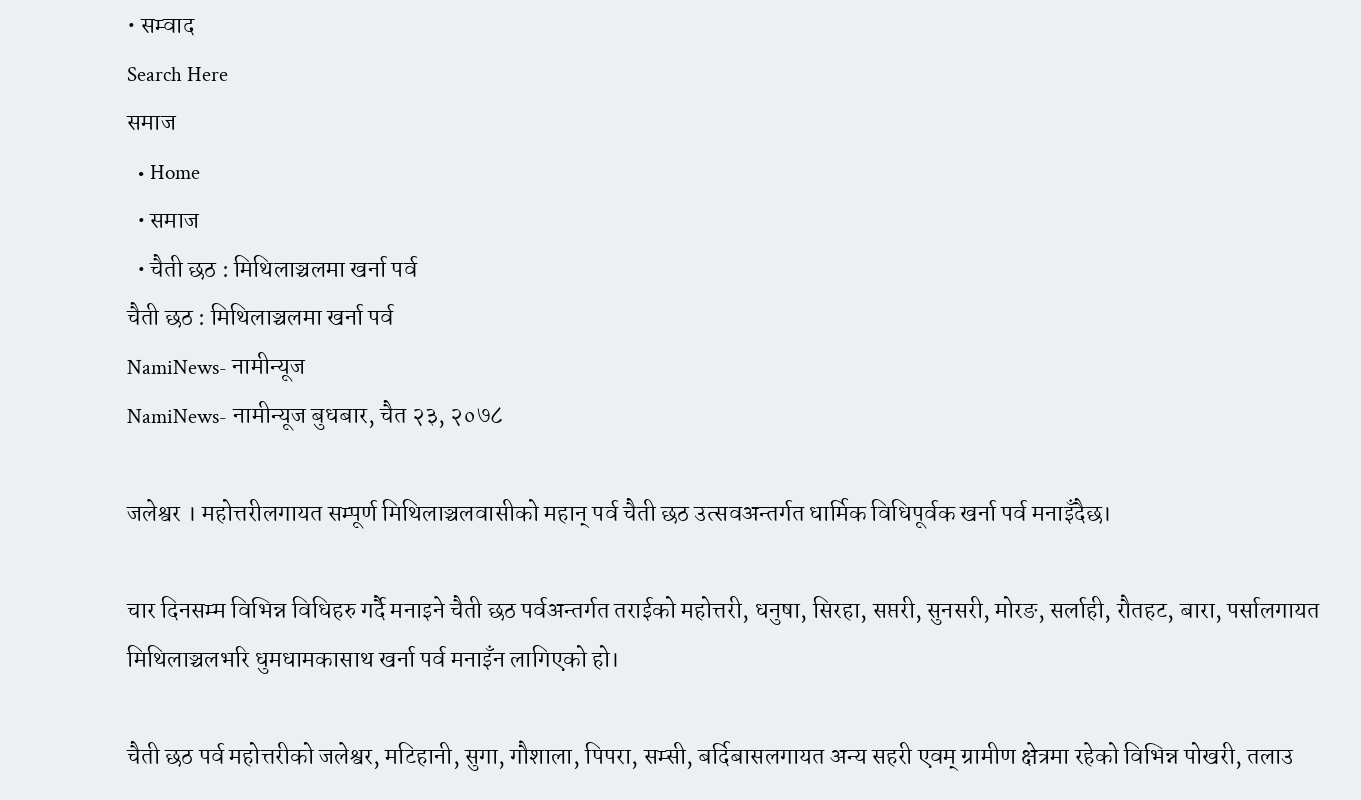• सम्वाद
Search Here
समाज
  • Home
  • समाज
  • चैती छठ : मिथिलाञ्चलमा खर्ना पर्व
चैती छठ : मिथिलाञ्चलमा खर्ना पर्व
NamiNews- नामीन्यूज
NamiNews- नामीन्यूज बुधबार, चैत २३, २०७८

जलेश्वर । महोत्तरीलगायत सम्पूर्ण मिथिलाञ्चलवासीको महान् पर्व चैती छठ उत्सवअन्तर्गत धार्मिक विधिपूर्वक खर्ना पर्व मनाइँदैछ।

चार दिनसम्म विभिन्न विधिहरु गर्दै मनाइने चैती छठ पर्वअन्तर्गत तराईको महोत्तरी, धनुषा, सिरहा, सप्तरी, सुनसरी, मोरङ, सर्लाही, रौतहट, बारा, पर्सालगायत मिथिलाञ्चलभरि धुमधामकासाथ खर्ना पर्व मनाइँन लागिएको हो।

चैती छठ पर्व महोत्तरीको जलेश्वर, मटिहानी, सुगा, गौशाला, पिपरा, सम्सी, बर्दिबासलगायत अन्य सहरी एवम् ग्रामीण क्षेत्रमा रहेको विभिन्न पोखरी, तलाउ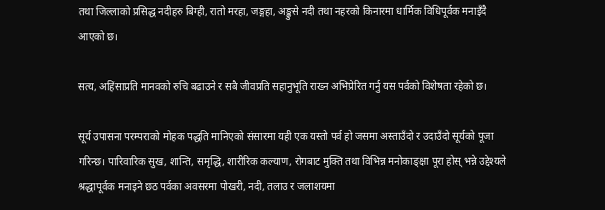तथा जिल्लाको प्रसिद्ध नदीहरु बिग्ही, रातो मरहा, जङ्गहा, अङ्कुसे नदी तथा नहरको किनारमा धार्मिक विधिपूर्वक मनाइँदै आएको छ।

सत्य, अहिंसाप्रति मानवको रुचि बढाउने र सबै जीवप्रति सहानुभूति राख्न अभिप्रेरित गर्नु यस पर्वको विशेषता रहेको छ।

सूर्य उपासना परम्पराको मोहक पद्धति मानिएको संसारमा यही एक यस्तो पर्व हो जसमा अस्ताउँदो र उदाउँदो सूर्यको पूजा गरिन्छ। पारिवारिक सुख, शान्ति, समृद्धि, शारीरिक कल्याण, रोगबाट मुक्ति तथा विभिन्न मनोकाङ्क्षा पूरा होस् भन्ने उद्देश्यले श्रद्धापूर्वक मनाइने छठ पर्वका अवसरमा पोखरी, नदी, तलाउ र जलाशयमा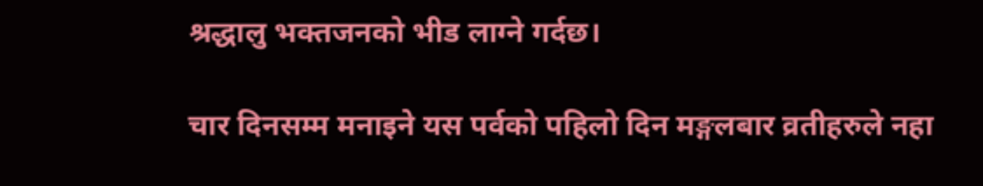श्रद्धालु भक्तजनको भीड लाग्ने गर्दछ।

चार दिनसम्म मनाइने यस पर्वको पहिलो दिन मङ्गलबार व्रतीहरुले नहा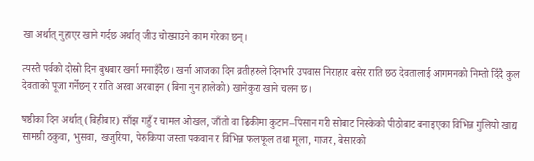खा अर्थात् नुहाएर खाने गर्दछ अर्थात् जीउ चोख्याउने काम गरेका छन्।

त्यस्तै पर्वको दोस्रो दिन बुधबार खर्ना मनाइँदैछ। खर्ना आजका दिन व्रतीहरुले दिनभरि उपवास निराहार बसेर राति छठ देवतालाई आगमनको निम्तो दिँदै कुल देवताको पूजा गर्नेछन् र राति अरवा अरबाइन (बिना नुन हालेको) खानेकुरा खाने चलन छ।

षष्ठीका दिन अर्थात् (बिहीबार) साँझ गहुँ र चामल ओखल, जाँतो वा ढिकीमा कुटान–पिसान गरी सोबाट निस्केको पीठोबाट बनाइएका विभिन्न गुलियो खाद्य सामग्री ठकुवा, भुसवा, खजुरिया, पेरुकिया जस्ता पकवान र विभिन्न फलफूल तथा मूला, गाजर, बेसारको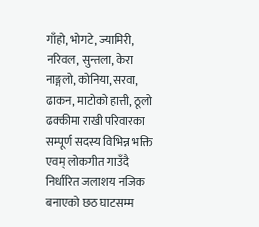गाँहो, भोगटे, ज्यामिरी, नरिवल, सुन्तला, केरा नाङ्गलो, कोनिया, सरवा, ढाकन, माटोको हात्ती, ठूलो ढक्कीमा राखी परिवारका सम्पूर्ण सदस्य विभिन्न भक्ति एवम् लोकगीत गाउँदै निर्धारित जलाशय नजिक बनाएको छठ घाटसम्म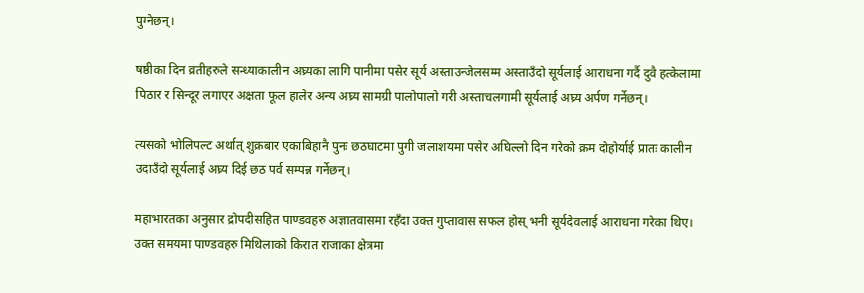पुग्नेछन्।

षष्ठीका दिन व्रतीहरुले सन्ध्याकालीन अघ्र्यका लागि पानीमा पसेर सूर्य अस्ताउन्जेलसम्म अस्ताउँदो सूर्यलाई आराधना गर्दै दुवै हत्केलामा पिठार र सिन्दूर लगाएर अक्षता फूल हालेर अन्य अघ्र्य सामग्री पालोपालो गरी अस्ताचलगामी सूर्यलाई अघ्र्य अर्पण गर्नेछन्।

त्यसको भोलिपल्ट अर्थात् शुक्रबार एकाबिहानै पुनः छठघाटमा पुगी जलाशयमा पसेर अघिल्लो दिन गरेको क्रम दोहोर्याई प्रातः कालीन उदाउँदो सूर्यलाई अघ्र्य दिई छठ पर्व सम्पन्न गर्नेछन्।

महाभारतका अनुसार द्रोपदीसहित पाण्डवहरु अज्ञातवासमा रहँदा उक्त गुप्तावास सफल होस् भनी सूर्यदेवलाई आराधना गरेका थिए। उक्त समयमा पाण्डवहरु मिथिलाको किरात राजाका क्षेत्रमा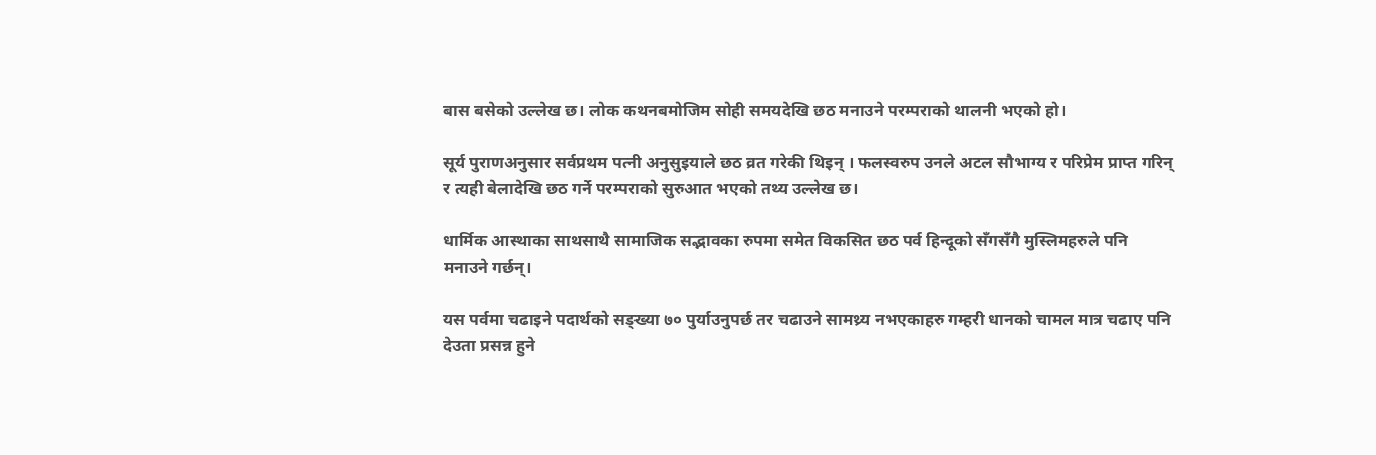बास बसेको उल्लेख छ। लोक कथनबमोजिम सोही समयदेखि छठ मनाउने परम्पराको थालनी भएको हो।

सूर्य पुराणअनुसार सर्वप्रथम पत्नी अनुसुइयाले छठ व्रत गरेकी थिइन् । फलस्वरुप उनले अटल सौभाग्य र परिप्रेम प्राप्त गरिन् र त्यही बेलादेखि छठ गर्ने परम्पराको सुरुआत भएको तथ्य उल्लेख छ।

धार्मिक आस्थाका साथसाथै सामाजिक सद्भावका रुपमा समेत विकसित छठ पर्व हिन्दूको सँगसँगै मुस्लिमहरुले पनि मनाउने गर्छन्।

यस पर्वमा चढाइने पदार्थको सङ्ख्या ७० पुर्याउनुपर्छ तर चढाउने सामथ्र्य नभएकाहरु गम्हरी धानको चामल मात्र चढाए पनि देउता प्रसन्न हुने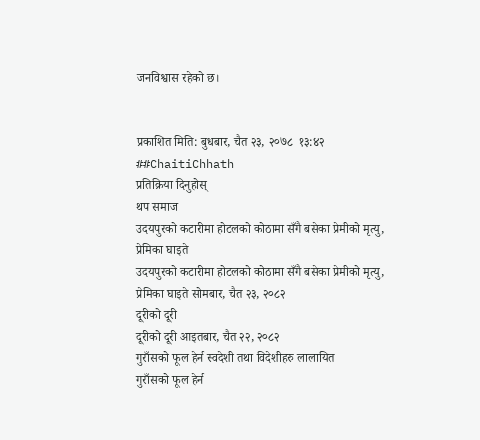जनविश्वास रहेको छ।


प्रकाशित मिति: बुधबार, चैत २३, २०७८  १३:४२
##ChaitiChhath
प्रतिक्रिया दिनुहोस्
थप समाज
उदयपुरको कटारीमा होटलको कोठामा सँगै बसेका प्रेमीको मृत्यु, प्रेमिका घाइते
उदयपुरको कटारीमा होटलको कोठामा सँगै बसेका प्रेमीको मृत्यु, प्रेमिका घाइते सोमबार, चैत २३, २०८२
दूरीको दूरी
दूरीको दूरी आइतबार, चैत २२, २०८२
गुराँसको फूल हेर्न स्वदेशी तथा विदेशीहरु लालायित
गुराँसको फूल हेर्न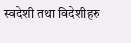स्वदेशी तथा विदेशीहरु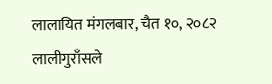लालायित मंगलबार, चैत १०, २०८२
लालीगुराँसले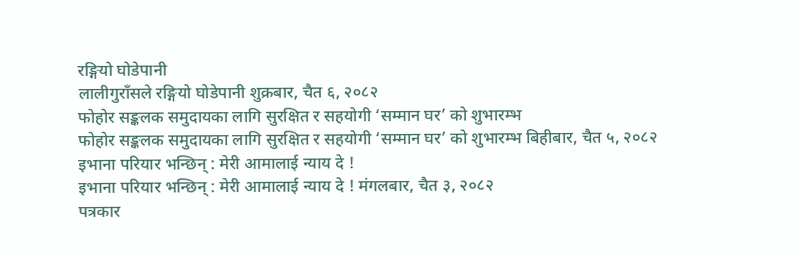रङ्गियो घोडेपानी
लालीगुराँसले रङ्गियो घोडेपानी शुक्रबार, चैत ६, २०८२
फोहोर सङ्कलक समुदायका लागि सुरक्षित र सहयोगी ‘सम्मान घर’ को शुभारम्भ
फोहोर सङ्कलक समुदायका लागि सुरक्षित र सहयोगी ‘सम्मान घर’ को शुभारम्भ बिहीबार, चैत ५, २०८२
इभाना परियार भन्छिन् : मेरी आमालाई न्याय दे !
इभाना परियार भन्छिन् : मेरी आमालाई न्याय दे ! मंगलबार, चैत ३, २०८२
पत्रकार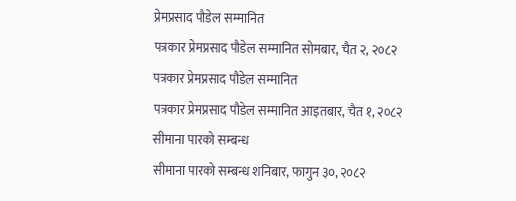प्रेमप्रसाद पौडेल सम्मानित
पत्रकार प्रेमप्रसाद पौडेल सम्मानित सोमबार, चैत २, २०८२
पत्रकार प्रेमप्रसाद पौडेल सम्मानित
पत्रकार प्रेमप्रसाद पौडेल सम्मानित आइतबार, चैत १, २०८२
सीमाना पारको सम्बन्ध
सीमाना पारको सम्बन्ध शनिबार, फागुन ३०, २०८२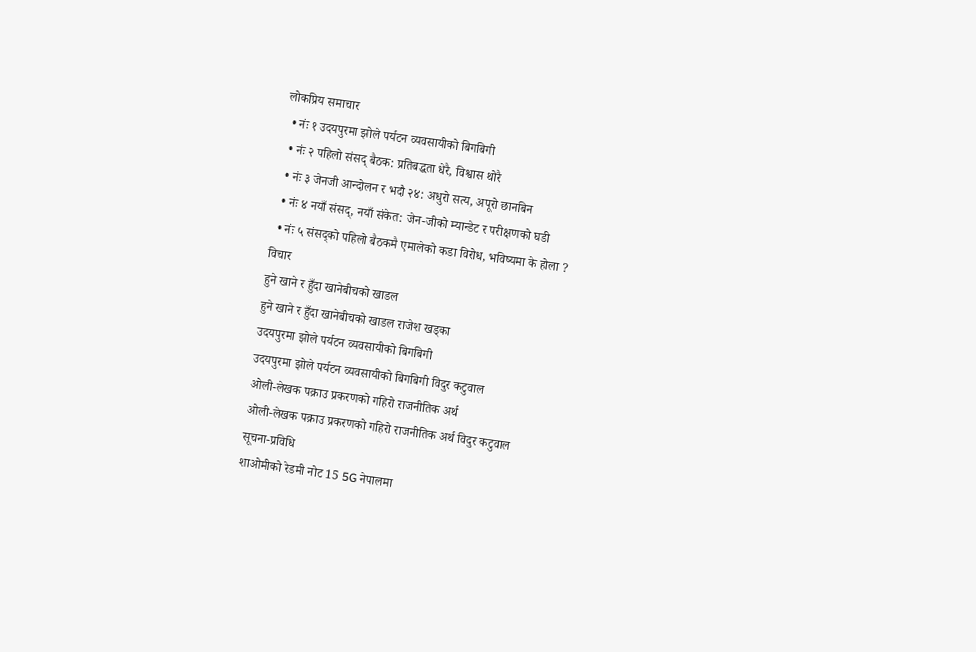लोकप्रिय समाचार
  • नंः १ उदयपुरमा झोले पर्यटन व्यवसायीको बिगबिगी
  • नंः २ पहिलो संसद् बैठक: प्रतिबद्धता धेरै, विश्वास थोरै
  • नंः ३ जेनजी आन्दोलन र भदौ २४: अधुरो सत्य, अपूरो छानबिन
  • नंः ४ नयाँ संसद्, नयाँ संकेत: जेन-जीको म्यान्डेट र परीक्षणको घडी
  • नंः ५ संसद्को पहिलो बैठकमै एमालेको कडा विरोध, भविष्यमा के होला ?
विचार
हुने खाने र हुँदा खानेबीचको खाडल
हुने खाने र हुँदा खानेबीचको खाडल राजेश खड्का
उदयपुरमा झोले पर्यटन व्यवसायीको बिगबिगी
उदयपुरमा झोले पर्यटन व्यवसायीको बिगबिगी विदुर कटुवाल
ओली-लेखक पक्राउ प्रकरणको गहिरो राजनीतिक अर्थ
ओली-लेखक पक्राउ प्रकरणको गहिरो राजनीतिक अर्थ विदुर कटुवाल
सूचना-प्रविधि
शाओमीको रेडमी नोट 15 5G नेपालमा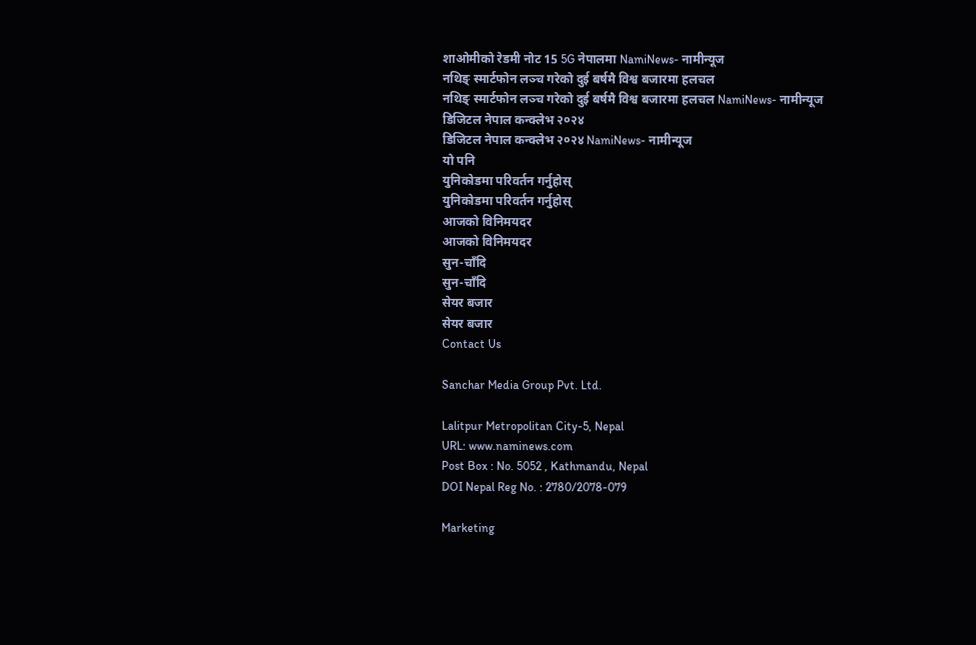शाओमीको रेडमी नोट 15 5G नेपालमा NamiNews- नामीन्यूज
नथिङ् स्मार्टफोन लञ्च गरेको दुई बर्षमै विश्व बजारमा हलचल
नथिङ् स्मार्टफोन लञ्च गरेको दुई बर्षमै विश्व बजारमा हलचल NamiNews- नामीन्यूज
डिजिटल नेपाल कन्क्लेभ २०२४
डिजिटल नेपाल कन्क्लेभ २०२४ NamiNews- नामीन्यूज
यो पनि
युनिकोडमा परिवर्तन गर्नुहोस्
युनिकोडमा परिवर्तन गर्नुहोस्
आजको विनिमयदर
आजको विनिमयदर
सुन-चाँदि
सुन-चाँदि
सेयर बजार
सेयर बजार
Contact Us

Sanchar Media Group Pvt. Ltd.

Lalitpur Metropolitan City-5, Nepal
URL: www.naminews.com
Post Box : No. 5052 , Kathmandu, Nepal
DOI Nepal Reg No. : 2780/2078-079

Marketing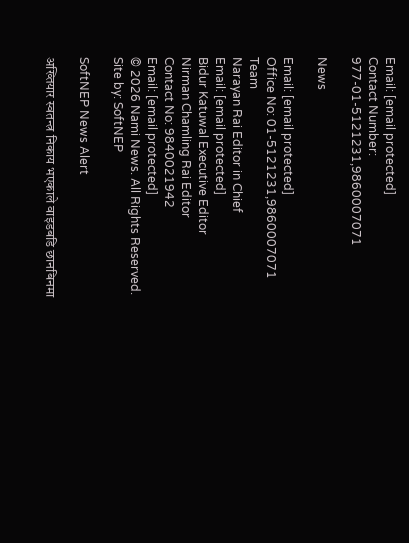Email: [email protected]
Contact Number: 977-01-5121231,9860007071

News

Email: [email protected]
Office No: 01-5121231,9860007071
Team
Narayan Rai Editor in Chief
Email: [email protected]
Bidur Katuwal Executive Editor
Nirman Chamling Rai Editor
Contact No: 9840021942
Email: [email protected]
© 2026 Nami News. All Rights Reserved. Site by: SoftNEP

SoftNEP News Alert

अख्तियार स्वतन्त्र निकाय भएकाले वाइडबडि छानबिनमा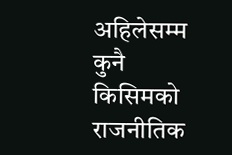अहिलेसम्‍म कुनै किसिमको राजनीतिक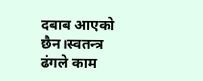दबाब आएको छैन।स्वतन्त्र ढंगले काम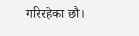गरिरहेका छौ।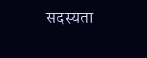सदस्यता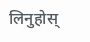लिनुहोस्